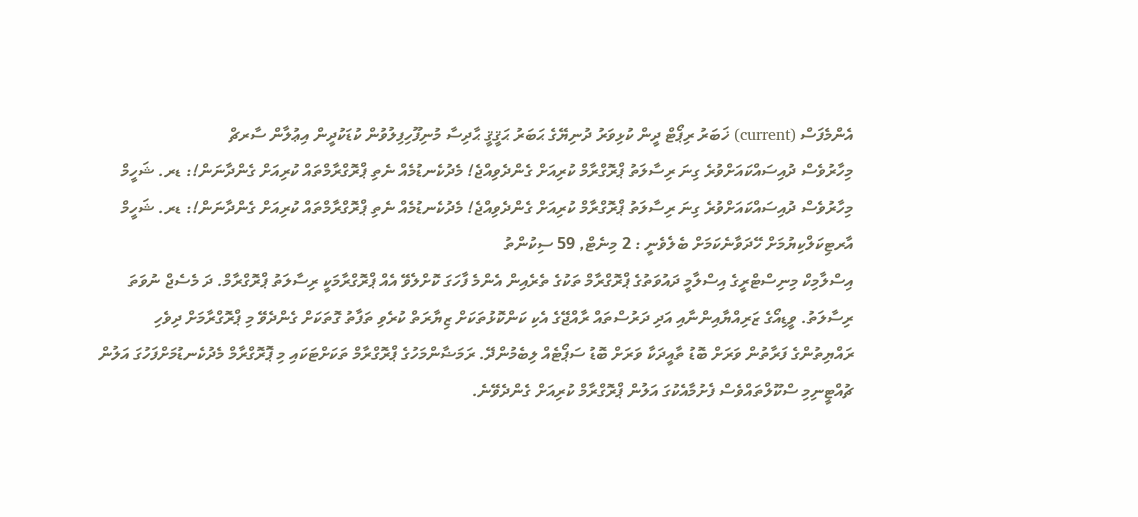އެންމެފަސް (current) ޚަބަރު ރިޕޯޓް ދީން ކުޅިވަރު ދުނިޔޭގެ ޙަބަރު ޙަޤީޤީ ޙާދިސާ މުނިފޫހިފިލުވުން ކުޑަކުދީން އިޢުލާން ސާރޗް
މިހާރުވެސް ދުއިސައްކައަށްވުރެ ގިނަ ރިސާލަތު ޕްރޮގްރާމް ކުރިއަށް ގެންދެވިއްޖެ! މެދުކެނޑުމެއް ނެތި ޕްރޮގްރާމްތައް ކުރިއަށް ގެންދާނަން!: ޑރ. ޝަހީމް
މިހާރުވެސް ދުއިސައްކައަށްވުރެ ގިނަ ރިސާލަތު ޕްރޮގްރާމް ކުރިއަށް ގެންދެވިއްޖެ! މެދުކެނޑުމެއް ނެތި ޕްރޮގްރާމްތައް ކުރިއަށް ގެންދާނަން!: ޑރ. ޝަހީމް
އާރޓިކަލްކިޔުމަށް ހޭދަވާނެކަމަށް ބެލެވެނީ : 2 މިނެޓް, 59 ސިކުންތު
އިސްލާމިކް މިނިސްޓްރީގެ އިސްލާމީ ދައުވަތުގެ ޕްރޮގްރާމް ތަކުގެ ތެރެއިން އެންމެ ފާހަގަ ކޮށްލެވޭ އެއް ޕްރޮގްރާމަކީ ރިސާލަތު ޕްރޮގްރާމް. ދަ މެސެޖް ނުވަތަ ރިސާލަތު. ވީޑިއޯގެ ޒަރިއްޔާއިންނާއި އަދި ދަރުސްތައް ރާއްޖޭގެ އެކި ކަންކޮޅުތަކަށް ޒިޔާރަތް ކުރެވި ތަފާތު ގޮތަކަށް ގެންދެވޭ މި ޕްރޮގްރާމަށް ދިވެހި ރައްޔިތުންގެ ފަރާތުން ވަރަށް ބޮޑު ތާއީދަކާ ވަރަށް ބޮޑު ސަޕޯޓެއް ލިބެމުންދޭ. ރަމަޟާންމަހުގެ ޕްރޮގްރާމް ތަކަށްޓަކައި މި ޕޮރޮގްރާމް މެދުކެނޑުމަށްފަހުގަ އަލުން ޗުއްޓީނިމި ސްކޫލްތައްވެސް ފެށުމާއެކުގަ އަލުން ޕްރޮގްރާމް ކުރިއަށް ގެންދެވޭނެ.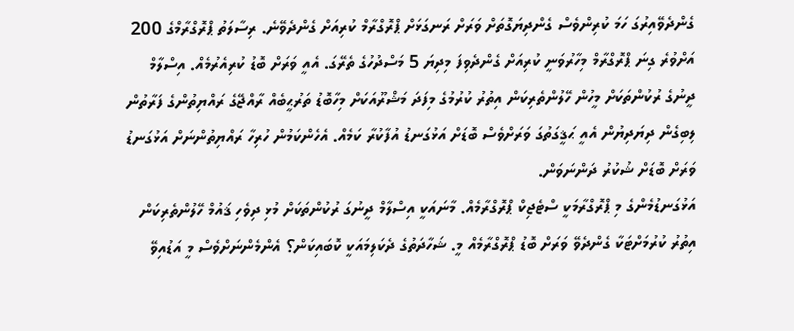ގެންދެވޭއިރުގަ ހަމަ ކުރިންވެސް ގެންދިޔަގޮތަށް ވަރަށް ރަނގަޅަށް ޕްރޮގްރާމް ކުރިއަށް ގެންދެވޭނެ. ރިސާލަތު ޕްރޮގްރާމްގެ 200 އަށްވުރެ ގިނަ ޕްރޮގްރާމް މިހާރުވަނީ ކުރިއަށް ގެންދެވިފަ މިދިޔަ 5 މަސްދުހުގެ ތެރޭގަ. އެއީ ވަރަށް ބޮޑު ކުރިއެރުމެއް. އިސްލާމް ދީނުގެ ރުކުންތަކަށް މީހުން ހޭލުންތެރިކަން އިތުރު ކުރުމުގެ މިފަދަ މަޝްރޫއަކަށް މިހާބޮޑު ތަރުޙީބެއް ރާއްޖޭގެ ރައްޔިތުންގެ ފަރާތުން ލިބިގެން ދިޔަދިޔުން އެއީ ޙަޤީގަތުގަ ވަރަށްވެސް ބޮޑަށް އަޅުގަނޑު އުފާކުރާ ކަމެއް. އެހެންކަމުން ހުރިހާ ރައްޔިތުންނަށް އަޅުގަނޑު ވަރަށް ބޮޑަށް ޝުކުރު ދަންނަވަން.
އަޅުގަނޑުމެންގެ މި ޕްރޮގްރާމަކީ ސްޓެޖިކް ޕްރޮގްރާމެއް. މާނައަކީ އިސްލާމް ދީނުގަ ރުކުންތަކަށް މުޅި ދިވެހި ޤައުމް ހޭލުންތެރިކަން އިތުރު ކުރުމަށްޓަކާ ގެންދެވޭ ވަރަށް ބޮޑު ޕްރޮގްރާމެއް މީ. ޝަހާދަތުގެ ދެކަލިމައަކީ ކޮބައިކަން؟ އެންމެންނަށްވެސް މީ އަޑުއިވޭ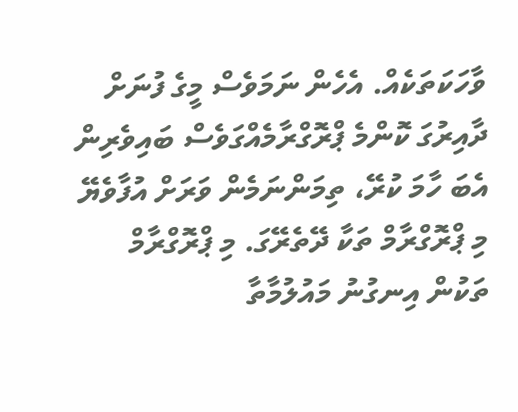ވާހަކަތަކެއް. އެހެން ނަމަވެސް މީގެ ފުނަށް ދާއިރުގަ ކޮންމެ ޕްރޮގްރާމެއްގަވެސް ބައިވެރިން އެބަ ހާމަ ކުރޭ، ތިމަންނަމެން ވަރަށް އުފާވެޔޭ މި ޕްރޮގްރާމް ތަކާ ދޭތެރޭގަ. މި ޕްރޮގްރާމް ތަކުން އިނގުނު މައުލުމާތާ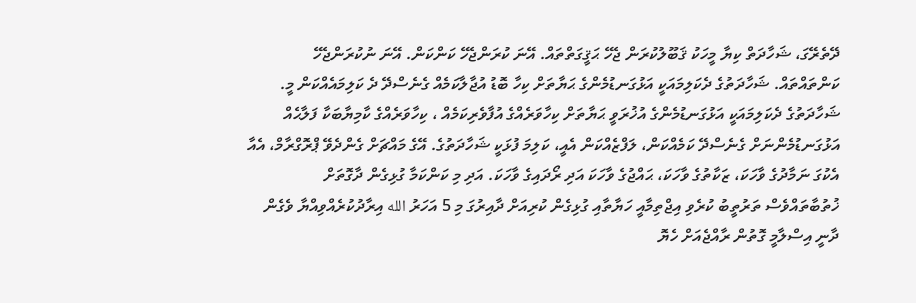ދޭތެރޭގަ، ޝަހާދަތް ކިޔާ މީހަކު ޤަބޫލުކުރަން ޖެހޭ ޙަޤީގަތްތައް. އޭނަ ކުރަންޖެހޭ ކަންކަން. އޭނަ ނުކުރަންޖެހޭ ކަންތައްތައް. ޝަހާދަތުގެ ދެކަލިމައަކީ އަޅުގަނޑުމެންގެ ޙަޔާތަށް ކިހާ ބޮޑު އުޖާލާކަމެއް ގެނެސްދޭ ދެ ކަލިމައެއްކަން މީ.
ޝަހާދަތުގެ ދެކަލިމައަކީ އަޅުގަނޑުމެންގެ އުޚުރަވީ ޙަޔާތަށް ކިހާވަރެއްގެ އުފާވެރިކަމެއް ، ކިހާވަރެއްގެ ކާމިޔާބަކާ ފަލާޙެއް އަޅުގަނޑުމެންނަށް ގެނެސްދޭ ކަމެއްކަން، ލަފްޒެއްކަން އެއީ، ކަލިމަ ފުޅަކީ ޝަހާދަތުގެ. އޭގެ މައްޗަށް ގެންދެވޭ ޕްރޮގްރާމް، އެއާ އެކުގަ ނަމާދުގެ ވާހަކަ، ޒަކާތުގެ ވާހަކަ، ޙައްޖުގެ ވާހަކަ އަދި ރޯދައިގެ ވާހަކަ. އަދި މި ކަންކަމާ ގުޅިގެން ދާގޮތަށް ޚުތުބާތައްވެސް ތަރުތީބު ކުރެވި އިޖްތިމާއީ ހަޔާތާއި ގުޅިގެން ކުރިއަށް ދާއިރުގަ މި 5 އަހަރު الله އިރާދުކުރެއްވިއްޔާ ވެގެން ދާނީ އިސްލާމީ ގޮތުން ރާއްޖެއަށް ހެޔޮ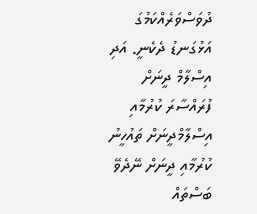ދުވަސްވަރެއްކަމުގަ އަޅުގަނޑު ދެކެނީ. އަދި އިސްލާމް ދީނަށް ފުރައްސާރަ ކުރުމާއި އިސްލާމްދީނަށް ތައުހީނު ކުރުމާއި ދީނަށް ނޭދެވޭ ބަސްތައް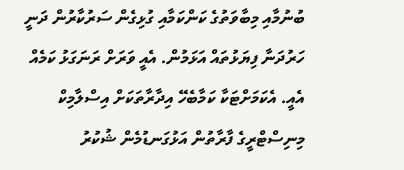ބުނުމާއި މިބާވަތުގެ ކަންކަމާއި ގުޅިގެން ސަރުކާރުން ދަނީ ހަރުދަނާ ފިޔަޅުތައް އަޅަމުން. އެއީ ވަރަށް ރަނަގަޅު ކަމެއް އެއީ. އެކަމަށްޓަކާ ކަމާބެހޭ އިދާރާތަކަށް އިސްލާމިކް މިނިސްޓްރީގެ ފާރާތުން އަޅުގަނޑުމެން ޝުކުރު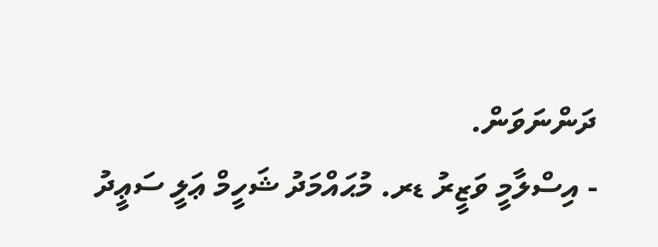ދަންނަވަން.
- އިސްލާމީ ވަޒީރު ޑރ. މުޙައްމަދު ޝަހީމް ޢަލީ ސަޢީދު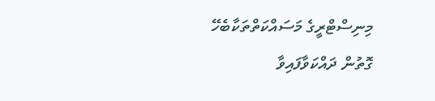މިނިސްޓްރީގެ މަސައްކަތްތަކާބެހޭ ގޮތުން ދައްކަވާފައިވާ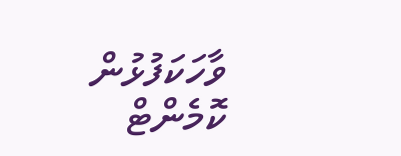ވާހަކަފުޅުން
ކޮމެންޓް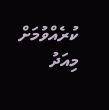ކުރެއްވުމަށް
މިއަދު